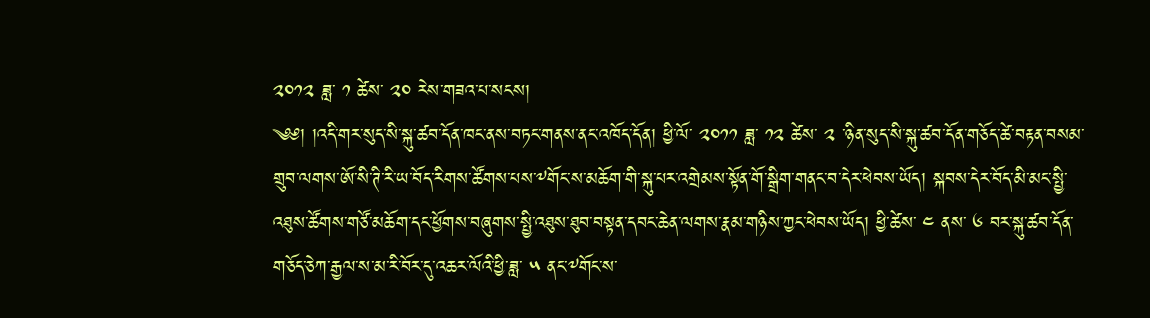༢༠༡༢ ཟླ་ ༡ ཚེས་ ༢༠ རེས་གཟའ་པ་སངས།
༄༅། །འདི་གར་སུད་སི་སྐུ་ཚབ་དོན་ཁང་ནས་བཏང་གནས་ནང་འཁོད་དོན། ཕྱི་ལོ་ ༢༠༡༡ ཟླ་ ༡༢ ཚེས་ ༢ ་ཉིན་སུད་སི་སྐུ་ཚབ་དོན་གཅོད་ཚེ་བརྟན་བསམ་གྲུབ་ལགས་ཨོ་སི་ཊི་རི་ཡ་བོད་རིགས་ཚོགས་པས་༸གོང་ས་མཆོག་གི་སྐུ་པར་འགྲེམས་སྟོན་གོ་སྒྲིག་གནང་བ་དེར་ཕེབས་ཡོད། སྐབས་དེར་བོད་མི་མང་སྤྱི་འཐུས་ཚོགས་གཙོ་མཆོག་དང་ཕྱོགས་བཞུགས་སྤྱི་འཐུས་ཐུབ་བསྟན་དབང་ཆེན་ལགས་རྣམ་གཉིས་ཀྱང་ཕེབས་ཡོད། ཕྱི་ཚེས་ ༤ ནས་ ༦ བར་སྐུ་ཚབ་དོན་གཅོད་ཅེཀ་རྒྱལ་ས་མ་རི་བོར་དུ་འཆར་ལོའི་ཕྱི་ཟླ་ ༥ ནང་༸གོང་ས་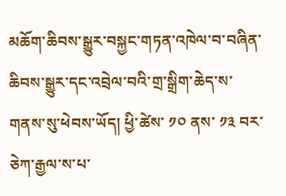མཆོག་ཆིབས་སྒྱུར་བསྐྱང་གཏན་འཁེལ་བ་བཞིན་ཆིབས་སྒྱུར་དང་འབྲེལ་བའི་གྲ་སྒྲིག་ཆེད་ས་གནས་སུ་ཕེབས་ཡོད། ཕྱི་ཚེས་ ༡༠ ནས་ ༡༣ བར་ཅེཀ་རྒྱལ་ས་པ་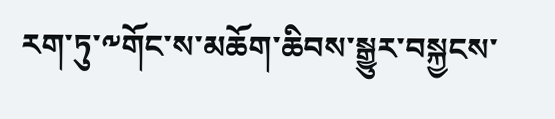རག་ཏུ་༸གོང་ས་མཆོག་ཆིབས་སྒྱུར་བསྐྱངས་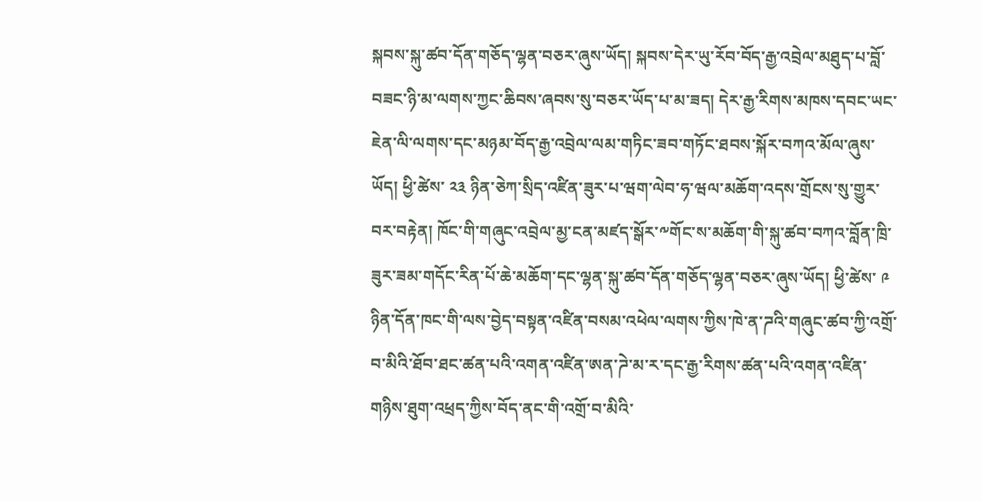སྐབས་སྐུ་ཚབ་དོན་གཅོད་ལྷན་བཅར་ཞུས་ཡོད། སྐབས་དེར་ཡུ་རོབ་བོད་རྒྱ་འབྲེལ་མཐུད་པ་བློ་བཟང་ཉི་མ་ལགས་ཀྱང་ཆིབས་ཞབས་སུ་བཅར་ཡོད་པ་མ་ཟད། དེར་རྒྱ་རིགས་མཁས་དབང་ཡང་ཇེན་ལི་ལགས་དང་མཉམ་བོད་རྒྱ་འབྲེལ་ལམ་གཏིང་ཟབ་གཏོང་ཐབས་སྐོར་བཀའ་མོལ་ཞུས་ཡོད། ཕྱི་ཚེས་ ༢༣ ཉིན་ཅེཀ་སྲིད་འཛིན་ཟུར་པ་ཝག་ལེབ་ཧ་ཝལ་མཆོག་འདས་གྲོངས་སུ་གྱུར་བར་བརྟེན། ཁོང་གི་གཞུང་འབྲེལ་མྱ་ངན་མཛད་སྒོར་༸གོང་ས་མཆོག་གི་སྐུ་ཚབ་བཀའ་བློན་ཁྲི་ཟུར་ཟམ་གདོང་རིན་པོ་ཆེ་མཆོག་དང་ལྷན་སྐུ་ཚབ་དོན་གཅོད་ལྷན་བཅར་ཞུས་ཡོད། ཕྱི་ཚེས་ ༩ ཉིན་དོན་ཁང་གི་ལས་བྱེད་བསྟན་འཛིན་བསམ་འཕེལ་ལགས་ཀྱིས་ཁེ་ན་ཌའི་གཞུང་ཚབ་ཀྱི་འགྲོ་བ་མིའི་ཐོབ་ཐང་ཚན་པའི་འགན་འཛིན་ཨན་ཌེ་མ་ར་དང་རྒྱ་རིགས་ཚན་པའི་འགན་འཛིན་གཉིས་ཐུག་འཕྲད་ཀྱིས་བོད་ནང་གི་འགྲོ་བ་མིའི་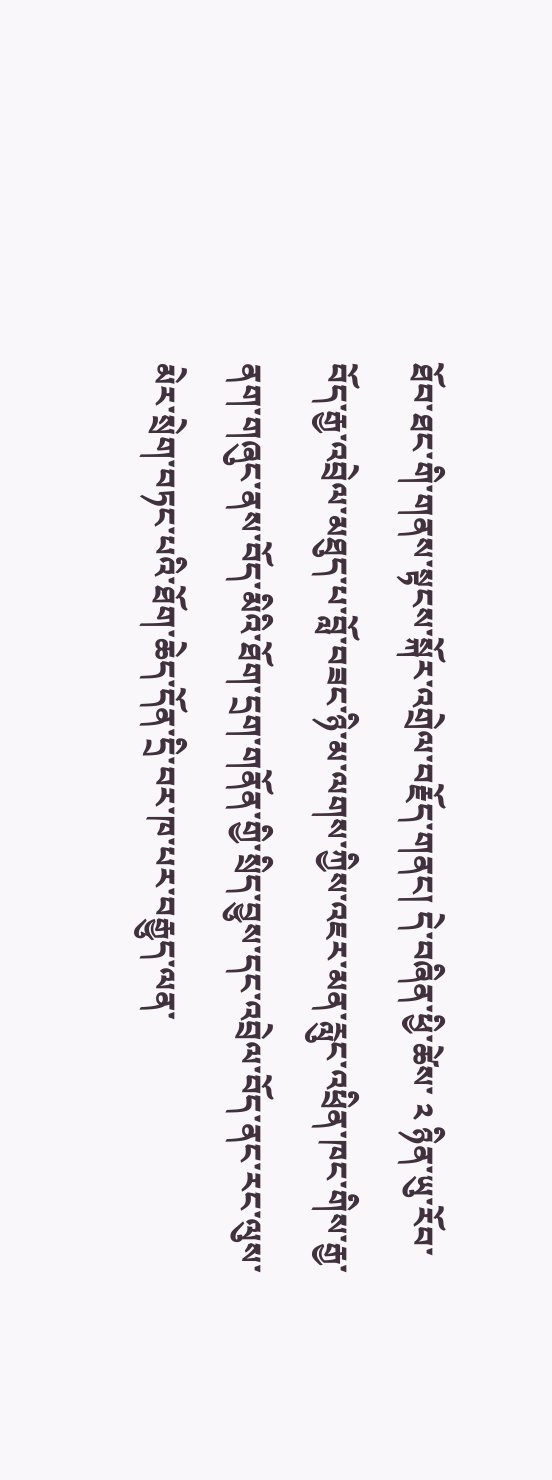ཐོབ་ཐང་གི་གནས་སྟངས་སྐོར་འགྲེལ་བརྗོད་གནང། དེ་བཞིན་ཕྱི་ཚེས་ ༢ ཉིན་ཡུ་རོབ་བོད་རྒྱ་འབྲེལ་མཐུད་པ་བློ་བཟང་ཉི་མ་ལགས་ཀྱིས་འཇར་མན་རླུང་འཕྲིན་ཁང་གིས་རྒྱ་ནག་གཞུང་ནས་བོད་མིའི་ཐོག་དྲག་གནོན་གྱི་སྲིད་བྱུས་དང་འབྲེལ་བོད་ནང་རང་ལུས་མེར་སྲེག་བཏང་པའི་ཐོག་ཆེད་དོན་དྲི་བར་ཁ་པར་བརྒྱུད་ལན་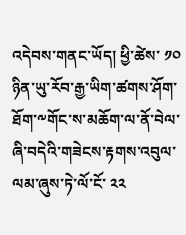འདེབས་གནང་ཡོད། ཕྱི་ཚེས་ ༡༠ ཉིན་ཡུ་རོབ་རྒྱ་ཡིག་ཚགས་ཤོག་ཐོག་༸གོང་ས་མཆོག་ལ་ནོ་བེལ་ཞི་བདེའི་གཟེངས་རྟགས་འབུལ་ལམ་ཞུས་ཏེ་ལོ་ངོ་ ༢༢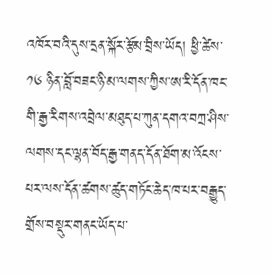འཁོར་བའི་དུས་དྲན་སྐོར་རྩོམ་བྲིས་ཡོད། ཕྱི་ཚེས་ ༡༦ ཉིན་བློ་བཟང་ཉི་མ་ལགས་ཀྱིས་ཨ་རི་དོན་ཁང་གི་རྒྱ་རིགས་འབྲེལ་མཐུད་པ་ཀུན་དགའ་བཀྲ་ཤིས་ལགས་དང་ལྷན་བོད་རྒྱ་གནད་དོན་ཐོག་མ་འོངས་པར་ལས་དོན་ཚགས་ཚུད་གཏོང་ཆེད་ཁ་པར་བརྒྱུད་གྲོས་བསྡུར་གནང་ཡོད་པ་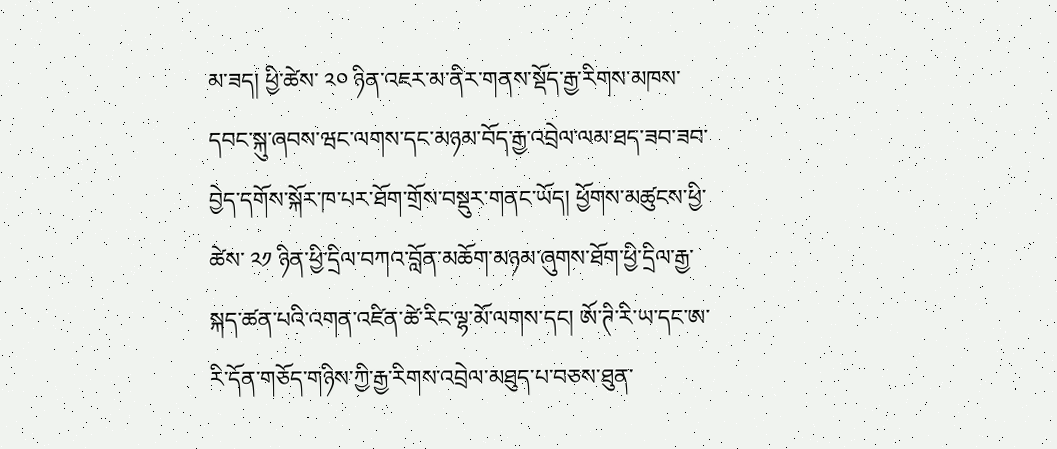མ་ཟད། ཕྱི་ཚེས་ ༢༠ ཉིན་འཇར་མ་ནིར་གནས་སྡོད་རྒྱ་རིགས་མཁས་དབང་སྐུ་ཞབས་ཝང་ལགས་དང་མཉམ་བོད་རྒྱ་འབྲེལ་ལམ་ཐད་ཟབ་ཟབ་བྱེད་དགོས་སྐོར་ཁ་པར་ཐོག་གྲོས་བསྡུར་གནང་ཡོད། ཕྱོགས་མཚུངས་ཕྱི་ཚེས་ ༢༡ ཉིན་ཕྱི་དྲིལ་བཀའ་བློན་མཆོག་མཉམ་ཞུགས་ཐོག་ཕྱི་དྲིལ་རྒྱ་སྐད་ཚན་པའི་འགན་འཛིན་ཚེ་རིང་ལྷ་མོ་ལགས་དང། ཨོ་ཊི་རི་ཡ་དང་ཨ་རི་དོན་གཅོད་གཉིས་ཀྱི་རྒྱ་རིགས་འབྲེལ་མཐུད་པ་བཅས་ཐུན་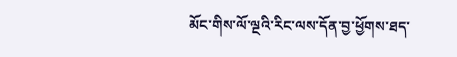མོང་གིས་ལོ་ལྔའི་རིང་ལས་དོན་བྱ་ཕྱོགས་ཐད་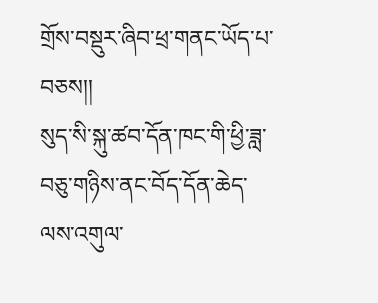གྲོས་བསྡུར་ཞིབ་ཕྲ་གནང་ཡོད་པ་བཅས།།
སུད་སི་སྐུ་ཚབ་དོན་ཁང་གི་ཕྱི་ཟླ་བཅུ་གཉིས་ནང་བོད་དོན་ཆེད་ལས་འགུལ་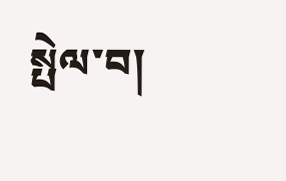སྤེལ་བ།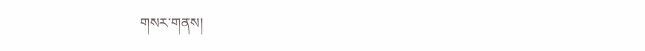གསར་གནས།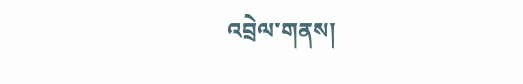འབྲེལ་གནས།